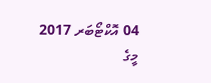04 އޮކްޓޯބަރ 2017
މީގެ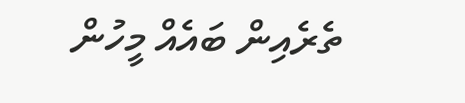ތެރެއިން ބައެއް މީހުން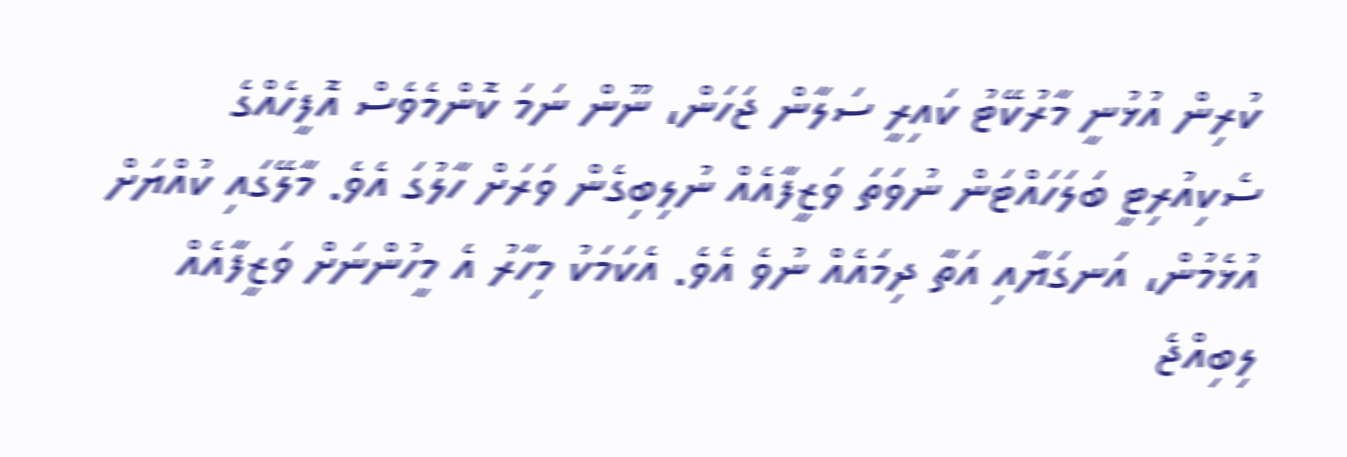ކުރިން އުޅުނީ މާރުކޭޓު ކައިރީ ސަލާން ޖަހަން، ނޫން ނަމަ ކޮންމެވެސް އޮފީހެއްގެ ސެކިއުރިޓީ ބަލަހައްޓަން ނުވަތަ ވަޒީފާއެއް ނުލިބިގެން ވަރަށް ހާލުގަ އެވެ. މާލޭގައި ކުއްޔަށް އުޅެމުން، އަނގަޔާއި އަތާ ދިމައެއް ނުވެ އެވެ. އެކަމަކު މިހާރު އެ މީހުންނަށް ވަޒީފާއެއް ލިބިއްޖެ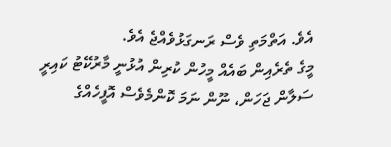އެވެ. އަތްމަތި ވެސް ރަނގަޅުވެއްޖެ އެވެ.
މީގެ ތެރެއިން ބައެއް މީހުން ކުރިން އުޅުނީ މާރުކޭޓު ކައިރީ ސަލާން ޖަހަން، ނޫން ނަމަ ކޮންމެވެސް އޮފީހެއްގެ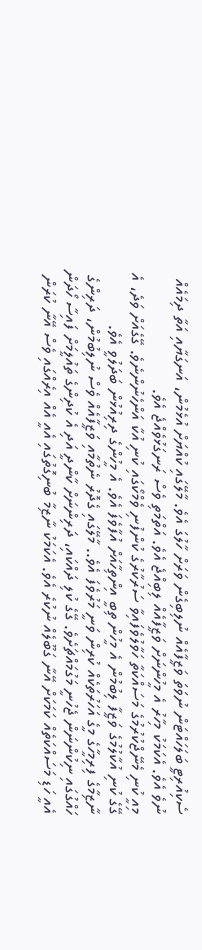ސެކިއުރިޓީ ބަލަހައްޓަން ނުވަތަ ވަޒީފާއެއް ނުލިބިގެން ވަރަށް ހާލުގަ އެވެ. މާލޭގައި ކުއްޔަށް އުޅެމުން، އަނގަޔާއި އަތާ ދިމައެއް ނުވެ އެވެ. އެކަމަކު މިހާރު އެ މީހުންނަށް ވަޒީފާއެއް ލިބިއްޖެ އެވެ. އަތްމަތި ވެސް ރަނގަޅުވެއްޖެ އެވެ.
މިއީ ކުނި މެނޭޖްކުރުމުގެ މަސައްކަތާ ހަވާލުވެފައިވާ ސަރުކާރުގެ ކުންފުނި ވެމްކޯގައި ކުނި އުކާ އަންހެނުންނެވެ. ގޭގެއަށް ވަދެ، އެ ގޭގެ ކުނި އުކާލުމުގެ ވަޒީފާ ލިބުމުން އެ މީހުން ތިބީ އިންތިހާއަށް އުފާވެފަ އެވެ. އެ މީހުންގެ ދިރިއުޅުން ބަދަލުވީ އެވެ.
ނާޒިމާގެ ފިރިމީހާގެ މީގެ އަހަރުތަކެއް ކުރިން ވަނީ މަރުވެފަ އެވެ.. މާލޭގައި ގެދޮރު ނެތުމާއި ވަޒީފާއެއް ވެސް ނުލިބުމުން، ދަރިންގެ ހައްގުގައި ނިކުންނަން ޖެހުނީ މަގުމައްޗަށެވެ. ގޭގެ ކުލި ދައްކައި، ދަރިންނަށް ކާންދީ އަދި އެ ކުދިންގެ ތައުލީމަށް ފައިސާ ހޯދަން އެއީ ހަޑި މަސައްކަތެއް ކަމަކަށް އޭނާ ގަބޫލެއް ނުކުރެ އެވެ. އެކަމަކު ނާޒިމާ ބުނިގޮތުގައި އެއީ އެއް އިރެއްގައި ވެސް އޭނާ ކުރަން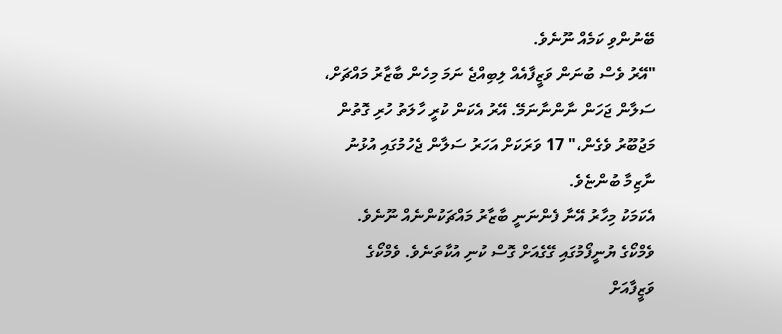ބޭނުންވި ކަމެއް ނޫނެވެ.
"އޭރު ވެސް ބުނަން ވަޒީފާއެއް ލިބިއްޖެ ނަމަ މިހެން ބާޒާރު މައްޗަށް، ސަލާން ޖަހަން ނާންނާނަމޭ. އޭރު އެކަން ކުރީ ހާލަތު ހުރި ގޮތުން މަޖުބޫރު ވެގެން،" 17 ވަރަކަށް އަހަރު ސަލާން ޖެހުމުގައި އުޅުނު ނާޒިމާ ބުންޏެވެ.
އެކަމަކު މިހާރު އޭނާ ފެންނަނީ ބާޒާރު މައްޗަކުންނެއް ނޫނެވެ. ވެމްކޯގެ ޔުނީފޯމުގައި ގޭގެއަށް ގޮސް ކުނި އުކާތަނެވެ. ވެމްކޯގެ ވަޒީފާއަށް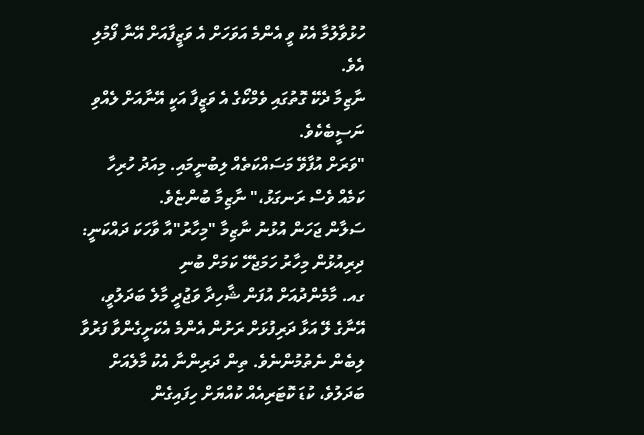ހުޅުވާލުމާ އެކު ވީ އެންމެ އަވަހަށް އެ ވަޒީފާއަށް އޭނާ ފޯމުލި އެވެ.
ނާޒިމާ ދެކޭ ގޮތުގައި ވެމްކޯގެ އެ ވަޒީފާ އަކީ އޭނާއަށް ލެއްވި ނަސީބެކެވެ.
"ވަރަށް އުފާވޭ މަސައްކަތެއް ލިބުނީމައި. މިއަދު ހުރިހާ ކަމެއް ވެސް ރަނގަޅު،" ނާޒިމާ ބުންޏެވެ.
ސަލާން ޖަހަން އުޅުނު ނާޒިމާ "މިހާރު"އާ ވާހަކަ ދައްކަނީ: ދިރިއުޅުން މިހާރު ހަމަޖެހޭ ކަމަށް ބުނި
ގއ. މާމެންދުއަށް އުފަން ޝާހިދާ ވަޖުދީ މާލެ ބަދަލުވީ، އޭނާގެ ލޭ އަޅާ ދަރިފުޅަށް ރަށުން އެންމެ އެކަށީގެންވާ ފަރުވާ ލިބެން ނެތުމުންނެވެ. ތިން ދަރިންނާ އެކު މާލެއަށް ބަދަލުވެ، ކުޑަ ކޮޓަރިއެއް ކުއްޔަށް ހިފައިގެން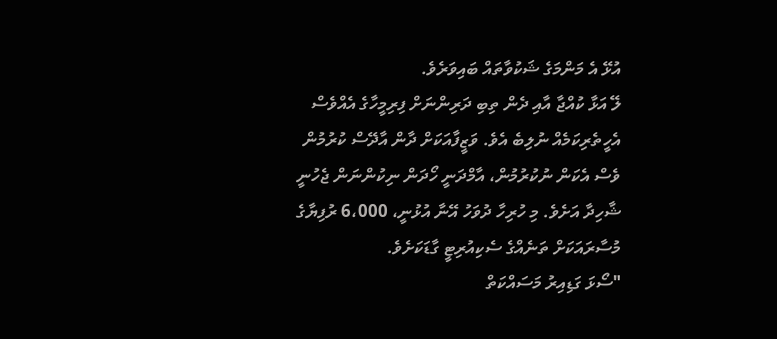އުޅޭ އެ މަންމަގެ ޝަކުވާތައް ބައިވަރެވެ.
ލޭ އަޅާ ކުއްޖާ އާއި ދެން ތިބި ދަރިންނަށް ފިރިމީހާގެ އެއްވެސް އެހީތެރިކަމެއް ނުލިބެ އެވެ. ވަޒީފާއަކަށް ދާން އާދޭސް ކުރުމުން ވެސް އެކަން ނުކުރުމުން، އާމްދަނީ ހޯދަން ނިކުންނަން ޖެހުނީ ޝާހިދާ އަށެވެ. މި ހުރިހާ ދުވަހު އޭނާ އުޅުނީ، 6،000 ރުފިޔާގެ މުސާރައަކަށް ތަނެއްގެ ސެކިއުރިޓީ ގާޑަކަށެވެ.
"ސޯޅަ ގަޑިއިރު މަސައްކަތް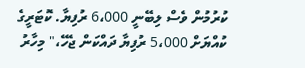ކުރުމުން ވެސް ލިބޭނީ 6،000 ރުފިޔާ. ކޮޓަރީގެ ކުއްޔަށް 5،000 ރުފިޔާ ދައްކަން ޖެހޭ،" މިހާރު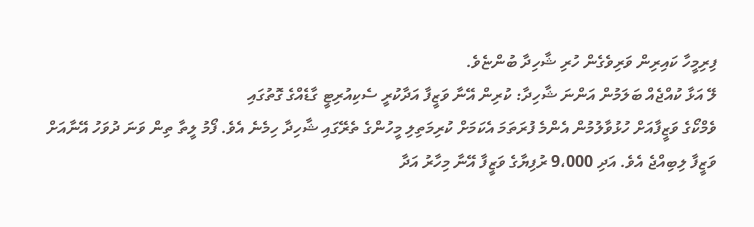ފިރިމީހާ ކައިރިން ވަރިވެގެން ހުރި ޝާހިދާ ބުންޏެވެ.
ލޭ އަޅާ ކުއްޖެއް ބަލަމުން އަންނަ ޝާހިދާ: ކުރިން އޭނާ ވަޒީފާ އަދާކުރީ ސެކިއުރިޓީ ގާޑެއްގެ ގޮތުގައި
ވެމްކޯގެ ވަޒީފާއަށް ހުޅުވާލުމުން އެންމެ ފުރަތަމަ އެކަމަށް ކުރިމަތިލި މީހުންގެ ތެރޭގައި ޝާހިދާ ހިމެނެ އެވެ. ފޯމު ލީތާ ތިން ވަނަ ދުވަހު އޭނާއަށް ވަޒީފާ ލިބިއްޖެ އެވެ. އަދި 9،000 ރުފިޔާގެ ވަޒީފާ އޭނާ މިހާރު އަދާ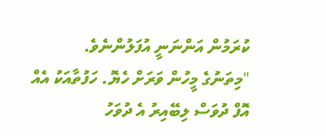ކުރަމުން އަންނަނީ އުފަލުންނެވެ.
"މިތަނުގެ މީހުން ވަރަށް ހެޔޮ. ހަފުތާއަކު އެއް އޮފް ދުވަސް ލިބޭއިރު އެ ދުވަހު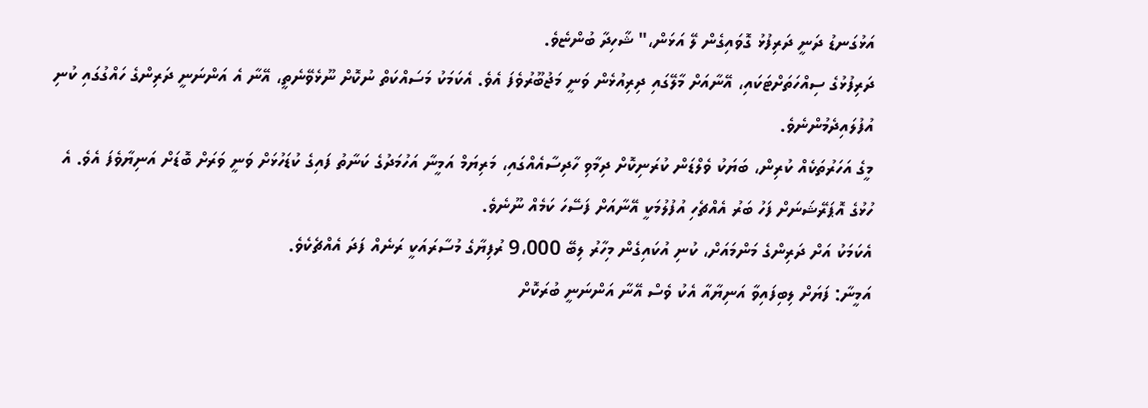އަޅުގަނޑު ދަނީ ދަރިފުޅު ގޮވައިގެން ލޭ އަޅަން،" ޝާހިދާ ބުންޏެވެ.
ދަރިފުޅުގެ ސިއްހަތަށްޓަކައި، އޭނާއަށް މާލޭގައި ދިރިއުޅެން ވަނީ މަޖުބޫރުވެފަ އެވެ. އެކަމަކު މަސައްކަތް ނުކޮށް ނޫޅެވޭނެތީ، އޭނާ އެ އަންނަނީ ދަރިންގެ ހައްގުގައި ކުނި އުފުލައިދެމުންނެވެ.
މީގެ އަހަރުތަކެއް ކުރިން، ބަޔަކު ވެލްޑަން ކުރަނިކޮށް ދިމާވި ހާދިސާއެއްގައި، މަރިޔަމް އަމީނާ އަހުމަދުގެ ކަނާތު ފައިގެ ކުޑަހުޅަށް ވަނީ ވަރަށް ބޮޑަށް އަނިޔާވެފަ އެވެ. އެ ހުޅުގެ އޮޕަރޭޝަނަށް ފަހު ބަރު އެއްޗެހި އުފުލުމަކީ އޭނާއަށް ފަސޭހަ ކަމެއް ނޫނެވެ.
އެކަމަކު އަށް ދަރިންގެ މަންމައަށް، ކުނި އުކައިގެން މިހާރު ލިބޭ 9،000 ރުފިޔާގެ މުސާރައަކީ ރަނެއް ފަދަ އެއްޗެކެވެ.
އަމީނާ: ފަޔަށް ލިބިފައިވާ އަނިޔާއާ އެކު ވެސް އޭނާ އަންނަނީ ބުރަކޮށް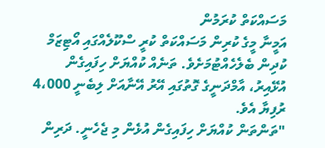މަސައްކަތް ކުރަމުން
އަމީނާ މީގެ ކުރިން މަސައްކަތް ކުރީ ސްކޫލެއްގައި އޯޓިޒަމް ކުދިން ބެލެހެއްޓުމަށެވެ. ތަނެއް ކުއްޔަށް ހިފައިގެން އުޅޭއިރު، އާމްދަނީގެ ގޮތުގައި އޭރު އޭނާއަށް ލިބެނީ 4،000 ރުފިޔާ އެވެ.
"ތަންތަން ކުއްޔަށް ހިފައިގެން އުޅެން މި ޖެހެނީ. ދަރިން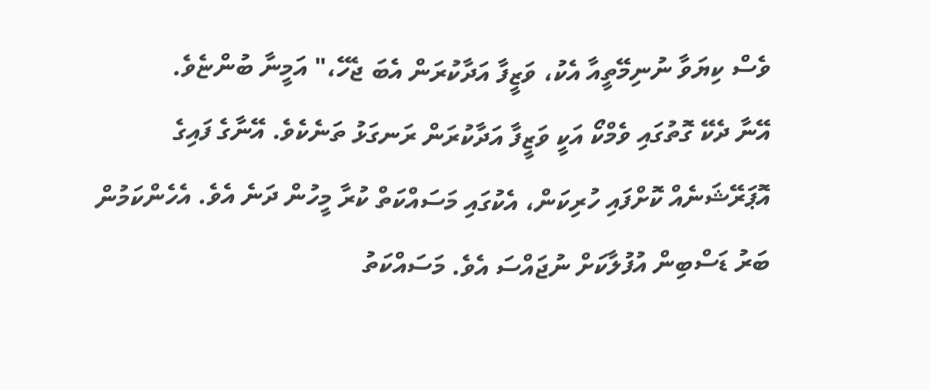ވެސް ކިޔަވާ ނުނިމޭތީއާ އެކު، ވަޒީފާ އަދާކުރަން އެބަ ޖެހޭ،" އަމީނާ ބުންޏެވެ.
އޭނާ ދެކޭ ގޮތުގައި ވެމްކޯ އަކީ ވަޒީފާ އަދާކުރަން ރަނގަޅު ތަނެކެވެ. އޭނާގެ ފައިގެ އޮޕަރޭޝަނެއް ކޮށްފައި ހުރިކަން، އެކުގައި މަސައްކަތް ކުރާ މީހުން ދަނެ އެވެ. އެހެންކަމުން ބަރު ޑަސްބިން އުފުލާކަށް ނުޖައްސަ އެވެ. މަސައްކަތު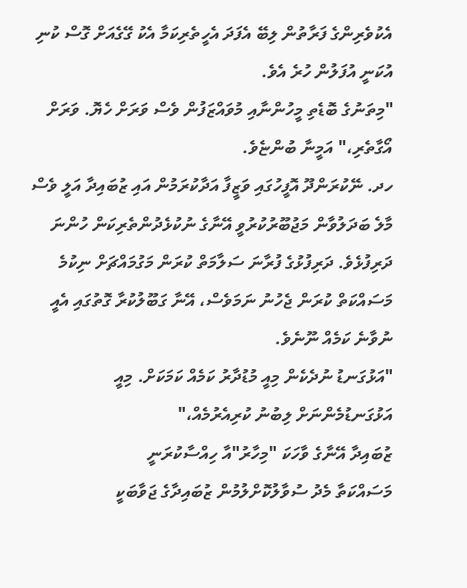އެކުވެރިންގެ ފަރާތުން ލިބޭ އެފަދަ އެހީތެރިކަމާ އެކު ގޭގެއަށް ގޮސް ކުނި އުކަނީ އުފަލުން ހުރެ އެވެ.
"މިތަނުގެ ބޮޑެތި މީހުންނާއި މުވައްޒަފުން ވެސް ވަރަށް ހެޔޮ. ވަރަށް އޯގާތެރި،" އަމީނާ ބުންޏެވެ.
ހދ. ނޭކުރަންދޫ އޮފީހުގައި ވަޒީފާ އަދާކުރަމުން އައި ޒުބައިދާ އަލީ ވެސް މާލެ ބަދަލުވާން މަޖުބޫރުކުރުވީ އޭނާގެ ނުކުޅެދުންތެރިކަން ހުންނަ ދަރިފުޅެވެ. ދަރިފުޅުގެ ފުރާނަ ސަލާމަތް ކުރަން މަގުމައްޗަށް ނިކުމެ މަސައްކަތް ކުރަން ޖެހުނު ނަމަވެސް، އޭނާ ގަބޫލުކުރާ ގޮތުގައި އެއީ ނުވާނެ ކަމެއް ނޫނެވެ.
"އަޅުގަނޑު ނުދެކެން މިއީ މުޑުދާރު ކަމެއް ކަމަކަށް. މިއީ އަޅުގަނޑުމެންނަށް ލިބުނު ކުރިއެރުމެއް،"
ޒުބައިދާ އޭނާގެ ވާހަކަ "މިހާރު"އާ ހިއްސާކުރަނީ
މަސައްކަތާ މެދު ސުވާލުކޮށްލުމުން ޒުބައިދާގެ ޖަވާބަކީ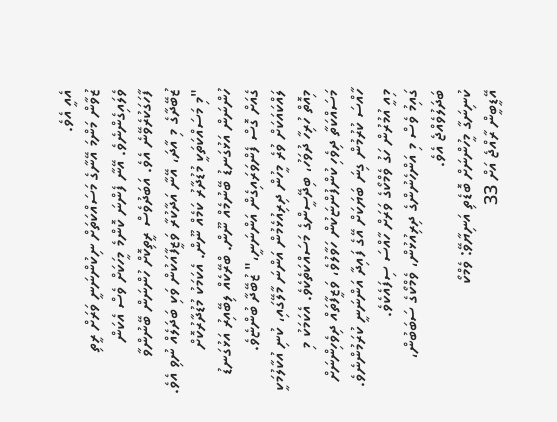އެއީ އެވެ.
ޒުވާން މަންމަ އޭނާގެ މަސައްކަތަށް ނިކުންނަނީ ވަރަށް ރީތި ވެލައިގެންނެވެ. އޭނާ ފެންނަ ކޮންމެ މީހަކަށް ވެސް އެކަން ފާހަގަކުރެވޭނެ އެވެ. އަބަދުވެސް ރީތިކޮށް ހުންނަން ބޭނުންވާ ޒުބޭދާގެ މި އާދަ، އޭނާ އަދާކުރާ ވަޒީފާއަކުން ވަކި ބަދަލެއް ނުވި އެވެ.
"މި މަސައްކަތަކީ މުޑުދާރު ކަމެއް ނޫން. އެކަމަކު މުޑުދާރުކޮށް ހުންނަން އަޅުގަނޑު ބޭނުމެއް ނޫން. ބްރޭކެއް ލިބޭއިރު އަޅުގަނޑު ގެއަށް ގޮސް ފެންވަރައިގެން އަންނަނީ،" ޒުބޭދާ ބުންޏެވެ.
ލައްކައަކަށް ވުރެ މީހުން ދިރިއުޅެމުން އަންނަ މާލޭގައި، ކުނި އުކާލުމަކީ މިއޮތް ހުރިހާ ދުވަހު، ބިދޭސީންގެ މަސައްކަތެކެވެ. އެކަމަކު މި މަސައްކަތާ ދިވެހި ކުންފުންޏަކުން ހަވާލުވެ، ވަޒީފާތައް ދިވެހިންނަށް ހާއްސަ ކުރުމުން ގިނަ ބަޔަކަށް އޭގެ ފައިދާ އަންނަނީ ކުރަމުންނެވެ. މިއީ އުމުރުން ހަގު ވެމްކޯގެ ވަރަށް ހާއްސަ ސިފައެކެވެ.
ގައިމު ވެސް މި އަންހެނުންގެ ދިރިއުޅުން، ވެމްކޯގެ ސަބަބުން، ބަދަލުވެއްޖެ އެވެ.
ކުނިނަގާ މީހުންނަށް ބޮޑެތި އަނިޔާވޭ: ވެމްކޯ
އޭޑީބީން ރާއްޖެ އަށް 33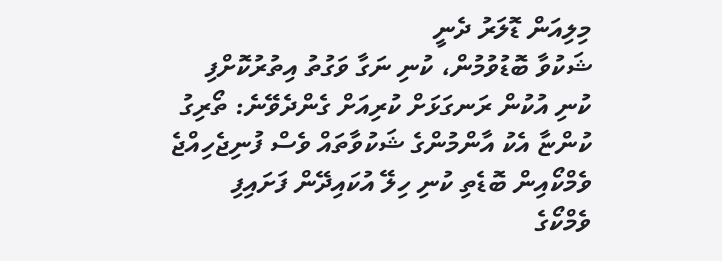މިލިއަން ޑޮލަރު ދެނީ
ޝަކުވާ ބޮޑުވުމުން، ކުނި ނަގާ ވަގުތު އިތުރުކޮށްފި
ކުނި އުކުން ރަނގަޅަށް ކުރިއަށް ގެންދެވޭނެ: ތޯރިގު
ކުންޏާ އެކު އާންމުންގެ ޝަކުވާތައް ވެސް ފުނިޖެހިއްޖެ
ވެމްކޯއިން ބޮޑެތި ކުނި ހިލޭ އުކައިދޭން ފަށައިފި
ވެމްކޯގެ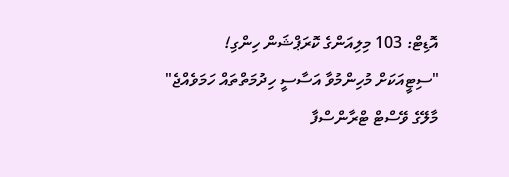އޮޑިޓް: 103 މިލިއަންގެ ކޮރަޕްޝަން ހިންގި!
"ސިޓީއަކަށް މުހިންމުވާ އަސާސީ ހިދުމަތްތައް ހަމަވެއްޖެ"
މާލޭގެ ވޭސްޓް ޓްރާންސްފާ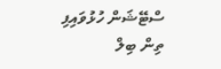ސްޓޭޝަން ހުޅުވައިފި
ތިން ބިލް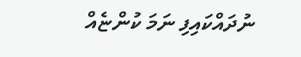ނުދައްކައިފި ނަމަ ކުންޏެއް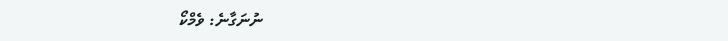ނުނަގާނެ: ވެމްކޯ